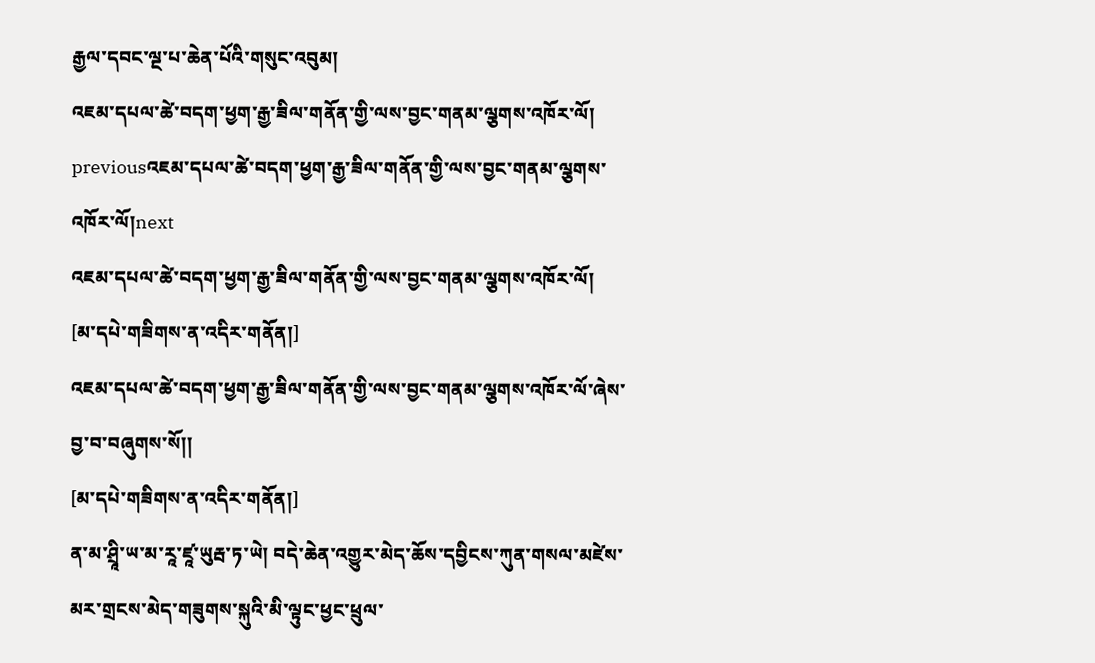རྒྱལ་དབང་ལྔ་པ་ཆེན་པོའི་གསུང་འབུམ།
འཇམ་དཔལ་ཚེ་བདག་ཕྱག་རྒྱ་ཟིལ་གནོན་གྱི་ལས་བྱང་གནམ་ལྕགས་འཁོར་ལོ།
previousའཇམ་དཔལ་ཚེ་བདག་ཕྱག་རྒྱ་ཟིལ་གནོན་གྱི་ལས་བྱང་གནམ་ལྕགས་འཁོར་ལོ།next
འཇམ་དཔལ་ཚེ་བདག་ཕྱག་རྒྱ་ཟིལ་གནོན་གྱི་ལས་བྱང་གནམ་ལྕགས་འཁོར་ལོ།
[མ་དཔེ་གཟིགས་ན་འདིར་གནོན།]
འཇམ་དཔལ་ཚེ་བདག་ཕྱག་རྒྱ་ཟིལ་གནོན་གྱི་ལས་བྱང་གནམ་ལྕགས་འཁོར་ལོ་ཞེས་བྱ་བ་བཞུགས་སོ།།
[མ་དཔེ་གཟིགས་ན་འདིར་གནོན།]
ན་མ་ཤྲཱི་ཡ་མ་རཱ་ཛཱ་ཡུརྦ་ཏ་ཡེ། བདེ་ཆེན་འགྱུར་མེད་ཆོས་དབྱིངས་ཀུན་གསལ་མཛེས་མར་གྲངས་མེད་གཟུགས་སྐུའི་མི་ལྟུང་ཕྱང་ཕྲུལ་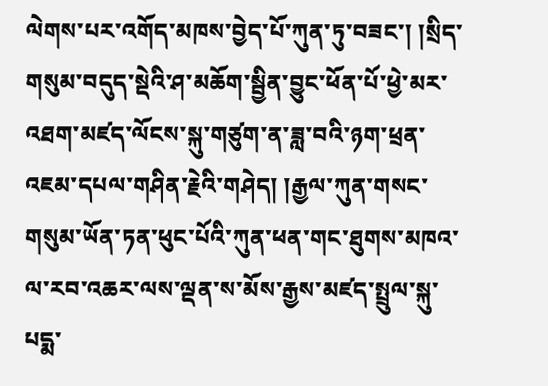ལེགས་པར་འགོད་མཁས་བྱེད་པོ་ཀུན་ཏུ་བཟང་། །སྲིད་གསུམ་བདུད་སྡེའི་ཤ་མཆོག་སྦྱིན་བྱུང་ཕོན་པོ་ཕྱེ་མར་འཐག་མཛད་ལོངས་སྐུ་གཙུག་ན་ཟླ་བའི་ཉག་ཕྲན་འཇམ་དཔལ་གཤིན་རྗེའི་གཤེད། །རྒྱལ་ཀུན་གསང་གསུམ་ཡོན་ཏན་ཕུང་པོའི་ཀུན་ཕན་གང་ཐུགས་མཁའ་ལ་རབ་འཆར་ལས་ལྡན་ས་མོས་རྒྱས་མཛད་སྤྲུལ་སྐུ་པདྨ་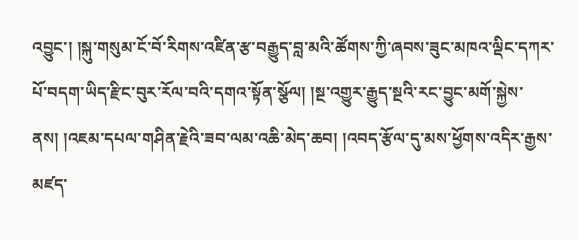འབྱུང་། །སྐུ་གསུམ་ངོ་བོ་རིགས་འཛིན་རྩ་བརྒྱུད་བླ་མའི་ཚོགས་ཀྱི་ཞབས་ཟུང་མཁའ་ལྡིང་དཀར་པོ་བདག་ཡིད་རྫིང་བུར་རོལ་བའི་དགའ་སྟོན་སྩོལ། །སྔ་འགྱུར་རྒྱུད་སྔའི་རང་བྱུང་མགོ་སྐྱེས་ནས། །འཇམ་དཔལ་གཤིན་རྗེའི་ཟབ་ལམ་འཆི་མེད་ཆབ། །འབད་རྩོལ་དུ་མས་ཕྱོགས་འདིར་རྒྱས་མཛད་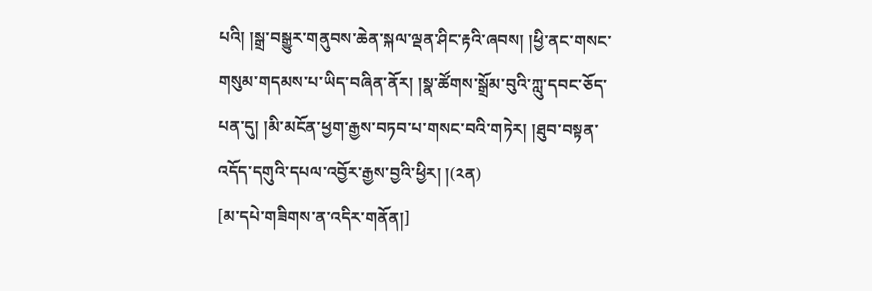པའི། །སྒྲ་བསྒྱུར་གནུབས་ཆེན་སྐལ་ལྡན་ཤིང་རྟའི་ཞབས། །ཕྱི་ནང་གསང་གསུམ་གདམས་པ་ཡིད་བཞིན་ནོར། །སྣ་ཚོགས་སྒྲོམ་བུའི་ཀླུ་དབང་ཅོད་པན་དུ། །མི་མངོན་ཕྱག་རྒྱས་བཏབ་པ་གསང་བའི་གཏེར། །ཐུབ་བསྟན་འདོད་དགུའི་དཔལ་འབྱོར་རྒྱས་བྱའི་ཕྱིར། །(༢ན)
[མ་དཔེ་གཟིགས་ན་འདིར་གནོན།]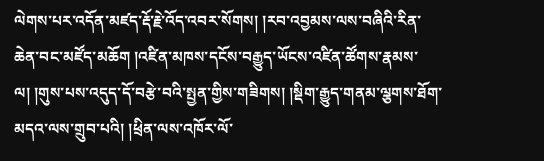ལེགས་པར་འདོན་མཛད་རྡོ་རྗེ་འོད་འབར་སོགས། །རབ་འབྱམས་ལས་བཞིའི་རིན་ཆེན་བང་མཛོད་མཆོག །འཛིན་མཁས་དངོས་བརྒྱུད་ཡོངས་འཛིན་ཚོགས་རྣམས་ལ། །གུས་པས་འདུད་དོ་བརྩེ་བའི་སྤྱན་གྱིས་གཟིགས། །སྡིག་རྒྱུད་གནམ་ལྕགས་ཐོག་མདའ་ལས་གྲུབ་པའི། །ཕྲིན་ལས་འཁོར་ལོ་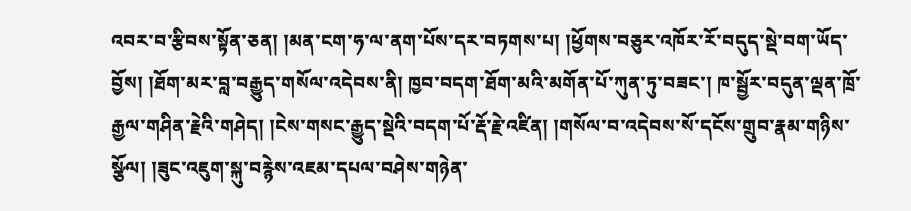འབར་བ་རྩིབས་སྟོན་ཅན། །མན་ངག་ཧ་ལ་ནག་པོས་དར་བཏགས་པ། །ཕྱོགས་བཅུར་འཁོར་རོ་བདུད་སྡེ་བག་ཡོད་བྱོས། །ཐོག་མར་བླ་བརྒྱུད་གསོལ་འདེབས་ནི། ཁྱབ་བདག་ཐོག་མའི་མགོན་པོ་ཀུན་ཏུ་བཟང་། ཁ་སྦྱོར་བདུན་ལྡན་ཁྲོ་རྒྱལ་གཤིན་རྗེའི་གཤེད། །ངེས་གསང་རྒྱུད་སྡེའི་བདག་པོ་རྡོ་རྗེ་འཛིན། །གསོལ་བ་འདེབས་སོ་དངོས་གྲུབ་རྣམ་གཉིས་སྩོལ། །ཟུང་འཇུག་སྐུ་བརྙེས་འཇམ་དཔལ་བཤེས་གཉེན་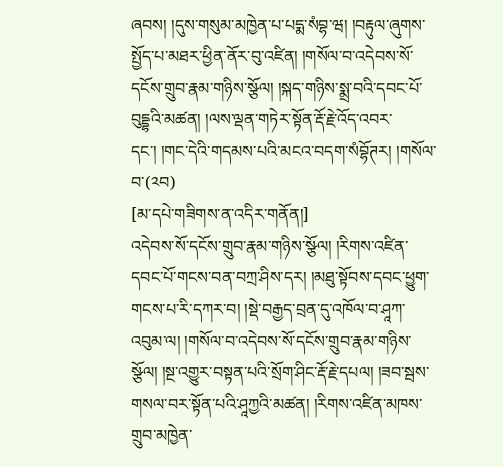ཞབས། །དུས་གསུམ་མཁྱེན་པ་པདྨ་སཾབྷ་ཝ། །བརྟུལ་ཞུགས་སྤྱོད་པ་མཐར་ཕྱིན་ནོར་བུ་འཛིན། །གསོལ་བ་འདེབས་སོ་དངོས་གྲུབ་རྣམ་གཉིས་སྩོལ། །སྐད་གཉིས་སྨྲ་བའི་དབང་པོ་བུདྡྷའི་མཚན། །ལས་ལྡན་གཏེར་སྟོན་རྡོ་རྗེ་འོད་འབར་དང་། །གང་དེའི་གདམས་པའི་མངའ་བདག་སཾབྷོཊར། །གསོལ་བ་(༢བ)
[མ་དཔེ་གཟིགས་ན་འདིར་གནོན།]
འདེབས་སོ་དངོས་གྲུབ་རྣམ་གཉིས་སྩོལ། །རིགས་འཛིན་དབང་པོ་གངས་བན་བཀྲ་ཤིས་དར། །མཐུ་སྟོབས་དབང་ཕྱུག་གངས་པ་རི་དཀར་བ། །སྡེ་བརྒྱད་བྲན་དུ་འཁོལ་བ་ཤཱཀ་འབུམ་ལ། །གསོལ་བ་འདེབས་སོ་དངོས་གྲུབ་རྣམ་གཉིས་སྩོལ། །སྔ་འགྱུར་བསྟན་པའི་སྲོག་ཤིང་རྡོ་རྗེ་དཔལ། །ཟབ་སྦས་གསལ་བར་སྟོན་པའི་ཤཱཀྱའི་མཚན། །རིགས་འཛིན་མཁས་གྲུབ་མཁྱེན་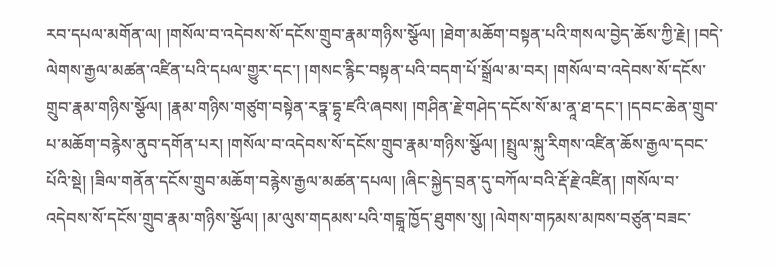རབ་དཔལ་མགོན་ལ། །གསོལ་བ་འདེབས་སོ་དངོས་གྲུབ་རྣམ་གཉིས་སྩོལ། །ཐེག་མཆོག་བསྟན་པའི་གསལ་བྱེད་ཆོས་ཀྱི་རྗེ། །བདེ་ལེགས་རྒྱལ་མཚན་འཛིན་པའི་དཔལ་གྱུར་དང་། །གསང་རྙིང་བསྟན་པའི་བདག་པོ་སྒྲོལ་མ་བར། །གསོལ་བ་འདེབས་སོ་དངོས་གྲུབ་རྣམ་གཉིས་སྩོལ། །རྣམ་གཉིས་གཙུག་བསྟེན་རཏྣ་དྷྭ་ཛའི་ཞབས། །གཤིན་རྗེ་གཤེད་དངོས་སོ་མ་ནཱ་ཐ་དང་། །དབང་ཆེན་གྲུབ་པ་མཆོག་བརྙེས་ནུབ་དགོན་པར། །གསོལ་བ་འདེབས་སོ་དངོས་གྲུབ་རྣམ་གཉིས་སྩོལ། །སྤྲུལ་སྐུ་རིགས་འཛིན་ཆོས་རྒྱལ་དབང་པོའི་སྡེ། །ཟིལ་གནོན་དངོས་གྲུབ་མཆོག་བརྙེས་རྒྱལ་མཚན་དཔལ། །ཞིང་སྐྱེད་བྲན་དུ་བཀོལ་བའི་རྡོ་རྗེ་འཛིན། །གསོལ་བ་འདེབས་སོ་དངོས་གྲུབ་རྣམ་གཉིས་སྩོལ། །མ་ལུས་གདམས་པའི་གངྒཱ་ཁྱོད་ཐུགས་སུ། །ལེགས་གཏམས་མཁས་བཙུན་བཟང་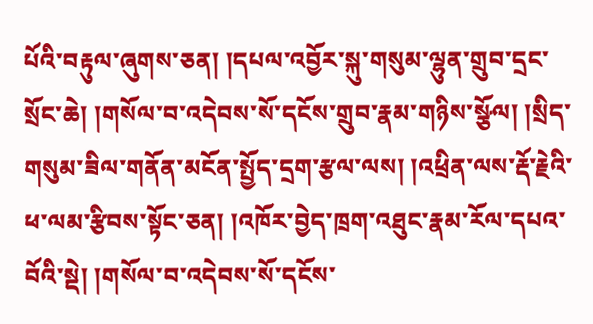པོའི་བརྟུལ་ཞུགས་ཅན། །དཔལ་འབྱོར་སྐུ་གསུམ་ལྷུན་གྲུབ་དྲང་སྲོང་ཆེ། །གསོལ་བ་འདེབས་སོ་དངོས་གྲུབ་རྣམ་གཉིས་སྩོལ། །སྲིད་གསུམ་ཟིལ་གནོན་མངོན་སྤྱོད་དྲག་རྩལ་ལས། །འཕྲིན་ལས་རྡོ་རྗེའི་ཕ་ལམ་རྩིབས་སྟོང་ཅན། །འཁོར་བྱེད་ཁྲག་འཐུང་རྣམ་རོལ་དཔའ་བོའི་སྡེ། །གསོལ་བ་འདེབས་སོ་དངོས་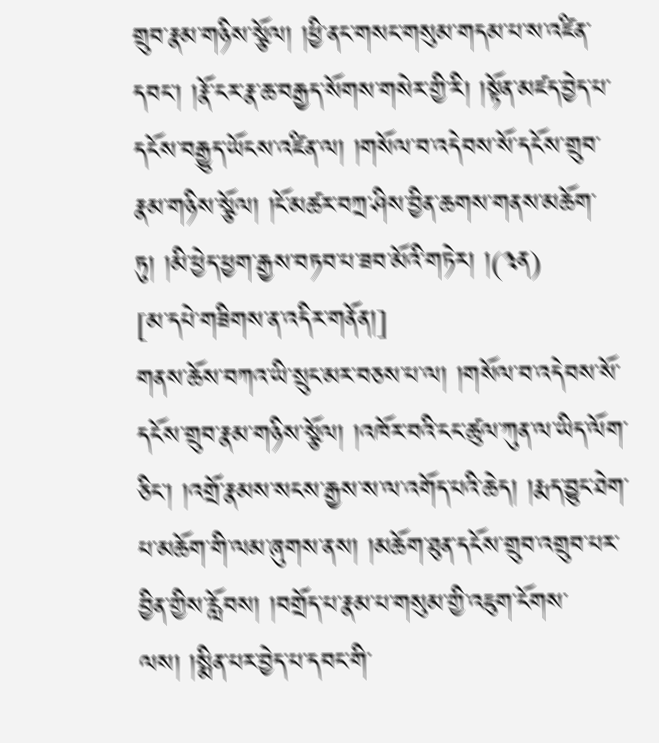གྲུབ་རྣམ་གཉིས་སྩོལ། །ཕྱི་ནང་གསང་གསུམ་གདམ་པ་ས་འཛིན་དབང་། །རྣོ་ངར་རྣ་ཆ་བརྒྱད་སོགས་གསེར་གྱི་རི། །སྟོན་མཛད་བྱེད་པ་དངོས་བརྒྱུད་ཡོངས་འཛིན་ལ། །གསོལ་བ་འདེབས་སོ་དངོས་གྲུབ་རྣམ་གཉིས་སྩོལ། །ངོ་མཚར་བཀྲ་ཤིས་བྱིན་ཆགས་གནས་མཆོག་ཏུ། །མི་ཕྱེད་ཕྱག་རྒྱས་བཏབ་པ་ཟབ་མོའི་གཏེར། །(༣ན)
[མ་དཔེ་གཟིགས་ན་འདིར་གནོན།]
གནས་ཆོས་བཀའ་ཡི་སྲུང་མར་བཅས་པ་ལ། །གསོལ་བ་འདེབས་སོ་དངོས་གྲུབ་རྣམ་གཉིས་སྩོལ། །འཁོར་བའི་ངང་ཚུལ་ཀུན་ལ་ཡིད་ལོག་ཅིང་། །འགྲོ་རྣམས་སངས་རྒྱས་ས་ལ་འགོད་པའི་ཆེད། །རྨད་བྱུང་ཐེག་པ་མཆོག་གི་ལམ་ཞུགས་ནས། །མཆོག་ཐུན་དངོས་གྲུབ་འགྲུབ་པར་བྱིན་གྱིས་རློབས། །བགྲོད་པ་རྣམ་པ་གསུམ་གྱི་འཇུག་ངོགས་ལས། །སྨིན་པར་བྱེད་པ་དབང་གི་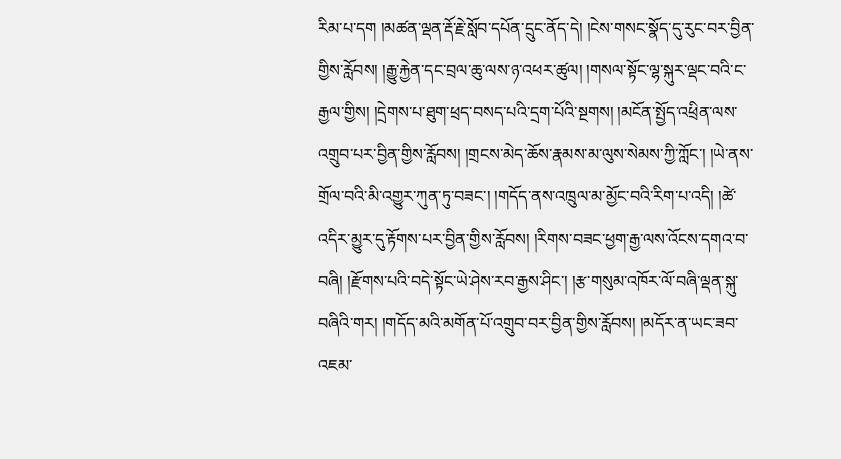རིམ་པ་དག །མཚན་ལྡན་རྡོ་རྗེ་སློབ་དཔོན་དྲུང་ནོད་དེ། །ངེས་གསང་སྣོད་དུ་རུང་བར་བྱིན་གྱིས་རློབས། །རྒྱུ་རྐྱེན་དང་བྲལ་ཆུ་ལས་ཉ་འཕར་ཚུལ། །གསལ་སྟོང་ལྷ་སྐུར་ལྡང་བའི་ང་རྒྱལ་གྱིས། །དྲེགས་པ་ཐུག་ཕྲད་བསད་པའི་དྲག་པོའི་སྔགས། །མངོན་སྤྱོད་འཕྲིན་ལས་འགྲུབ་པར་བྱིན་གྱིས་རློབས། །གྲངས་མེད་ཆོས་རྣམས་མ་ལུས་སེམས་ཀྱི་ཀློང་། །ཡེ་ནས་གྲོལ་བའི་མི་འགྱུར་ཀུན་ཏུ་བཟང་། །གདོད་ནས་འཁྲུལ་མ་མྱོང་བའི་རིག་པ་འདི། །ཚེ་འདིར་མྱུར་དུ་རྟོགས་པར་བྱིན་གྱིས་རློབས། །རིགས་བཟང་ཕྱག་རྒྱ་ལས་འོངས་དགའ་བ་བཞི། །རྫོགས་པའི་བདེ་སྟོང་ཡེ་ཤེས་རབ་རྒྱས་ཤིང་། །རྩ་གསུམ་འཁོར་ལོ་བཞི་ལྡན་སྐུ་བཞིའི་གར། །གདོད་མའི་མགོན་པོ་འགྲུབ་བར་བྱིན་གྱིས་རློབས། །མདོར་ན་ཡང་ཟབ་འཇམ་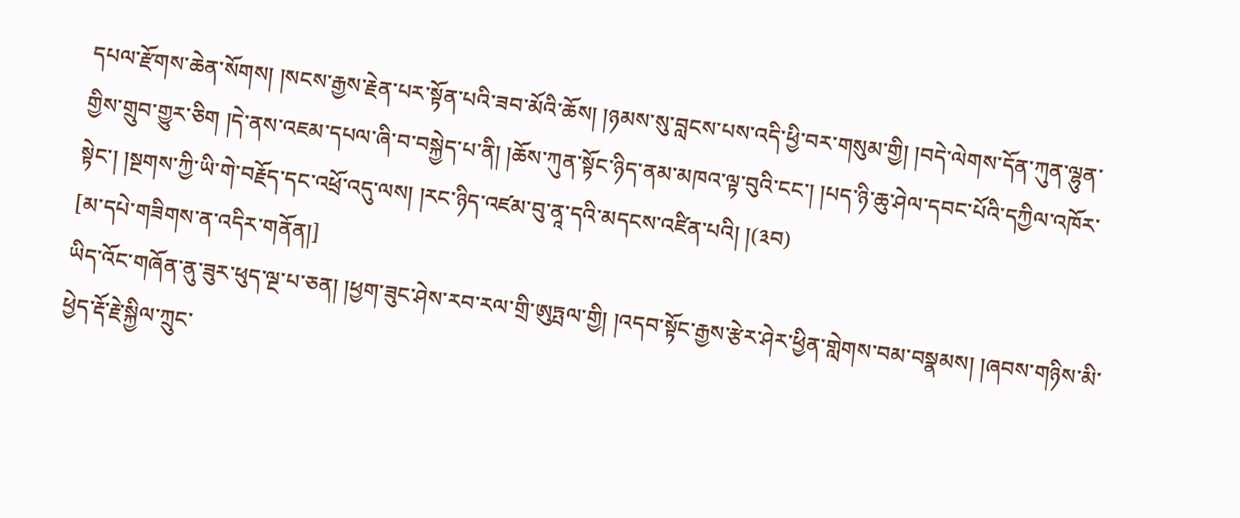དཔལ་རྫོགས་ཆེན་སོགས། །སངས་རྒྱས་རྗེན་པར་སྟོན་པའི་ཟབ་མོའི་ཆོས། །ཉམས་སུ་བླངས་པས་འདི་ཕྱི་བར་གསུམ་གྱི། །བདེ་ལེགས་དོན་ཀུན་ལྷུན་གྱིས་གྲུབ་གྱུར་ཅིག །དེ་ནས་འཇམ་དཔལ་ཞི་བ་བསྐྱེད་པ་ནི། །ཆོས་ཀུན་སྟོང་ཉིད་ནམ་མཁའ་ལྟ་བུའི་ངང་། །པད་ཉི་ཆུ་ཤེལ་དབང་པོའི་དཀྱིལ་འཁོར་སྟེང་། །སྔགས་ཀྱི་ཡི་གེ་བརྗོད་དང་འཕྲོ་འདུ་ལས། །རང་ཉིད་འཛམ་བུ་ནཱ་དའི་མདངས་འཛིན་པའི། །(༣བ)
[མ་དཔེ་གཟིགས་ན་འདིར་གནོན།]
ཡིད་འོང་གཞོན་ནུ་ཟུར་ཕུད་ལྔ་པ་ཅན། །ཕྱག་ཟུང་ཤེས་རབ་རལ་གྲི་ཨུཏྤལ་གྱི། །འདབ་སྟོང་རྒྱས་རྩེར་ཤེར་ཕྱིན་གླེགས་བམ་བསྣམས། །ཞབས་གཉིས་མི་ཕྱེད་རྡོ་རྗེ་སྐྱིལ་ཀྲུང་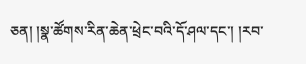ཅན། །སྣ་ཚོགས་རིན་ཆེན་ཕྲེང་བའི་དོ་ཤལ་དང་། །རབ་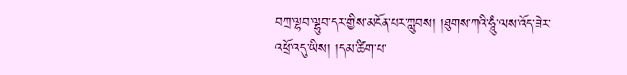བཀྲ་ལྷབ་ལྷུབ་དར་གྱིས་མངོན་པར་ཀླུབས། །ཐུགས་ཀའི་ཧཱུཾ་ལས་འོད་ཟེར་འཕྲོ་འདུ་ཡིས། །དམ་ཚིག་པ་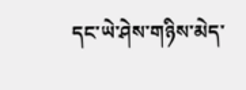དང་ཡེ་ཤེས་གཉིས་མེད་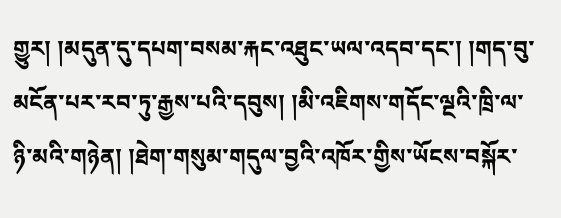གྱུར། །མདུན་དུ་དཔག་བསམ་རྐང་འཐུང་ཡལ་འདབ་དང་། །གད་བུ་མངོན་པར་རབ་ཏུ་རྒྱས་པའི་དབུས། །མི་འཇིགས་གདོང་ལྔའི་ཁྲི་ལ་ཉི་མའི་གཉེན། །ཐེག་གསུམ་གདུལ་བྱའི་འཁོར་གྱིས་ཡོངས་བསྐོར་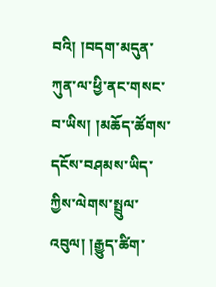བའི། །བདག་མདུན་ཀུན་ལ་ཕྱི་ནང་གསང་བ་ཡིས། །མཆོད་ཚོགས་དངོས་བཤམས་ཡིད་ཀྱིས་ལེགས་སྤྲུལ་འབུལ། །རྒྱུད་ཚིག་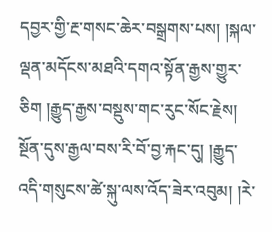དབྱར་གྱི་རྔ་གསང་ཆེར་བསྒྲགས་པས། །སྐལ་ལྡན་མདོངས་མཐའི་དགའ་སྟོན་རྒྱས་གྱུར་ཅིག །རྒྱུད་རྒྱས་བསྡུས་གང་རུང་སོང་རྗེས། སྔོན་དུས་རྒྱལ་བས་རི་བོ་བྱ་རྐང་དུ། །རྒྱུད་འདི་གསུངས་ཚེ་སྐུ་ལས་འོད་ཟེར་འབུམ། །རེ་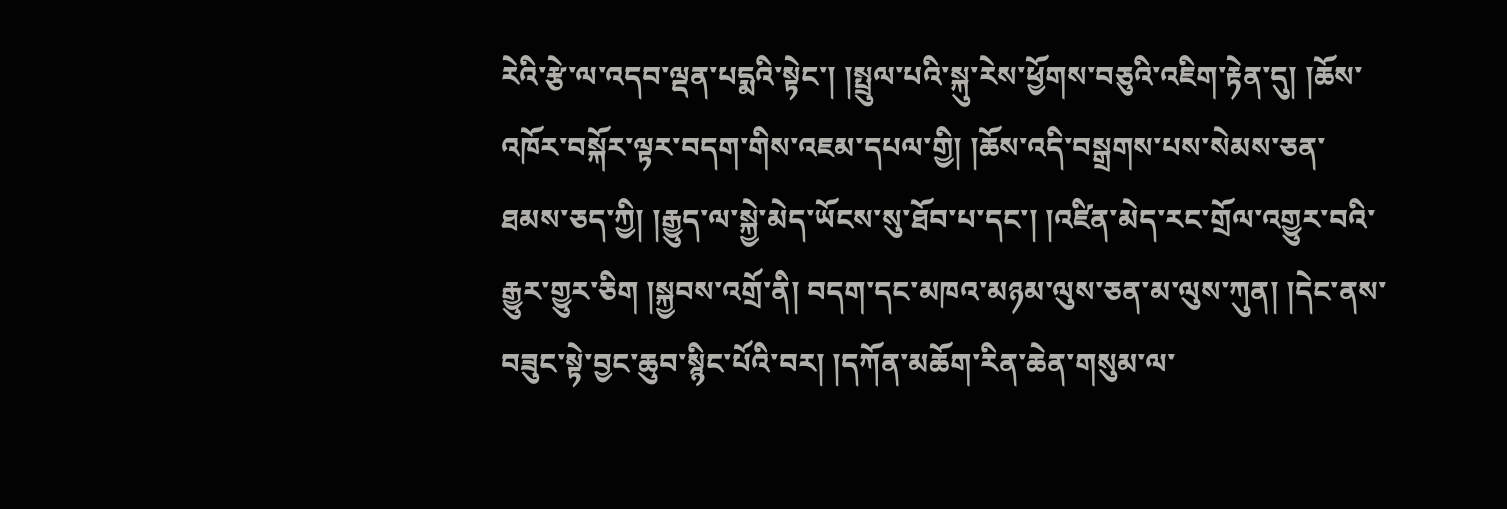རེའི་རྩེ་ལ་འདབ་ལྡན་པདྨའི་སྟེང་། །སྤྲུལ་པའི་སྐུ་རེས་ཕྱོགས་བཅུའི་འཇིག་རྟེན་དུ། །ཆོས་འཁོར་བསྐོར་ལྟར་བདག་གིས་འཇམ་དཔལ་གྱི། །ཆོས་འདི་བསྒྲགས་པས་སེམས་ཅན་ཐམས་ཅད་ཀྱི། །རྒྱུད་ལ་སྐྱེ་མེད་ཡོངས་སུ་ཐོབ་པ་དང་། །འཛིན་མེད་རང་གྲོལ་འགྱུར་བའི་རྒྱུར་གྱུར་ཅིག །སྐྱབས་འགྲོ་ནི། བདག་དང་མཁའ་མཉམ་ལུས་ཅན་མ་ལུས་ཀུན། །དེང་ནས་བཟུང་སྟེ་བྱང་ཆུབ་སྙིང་པོའི་བར། །དཀོན་མཆོག་རིན་ཆེན་གསུམ་ལ་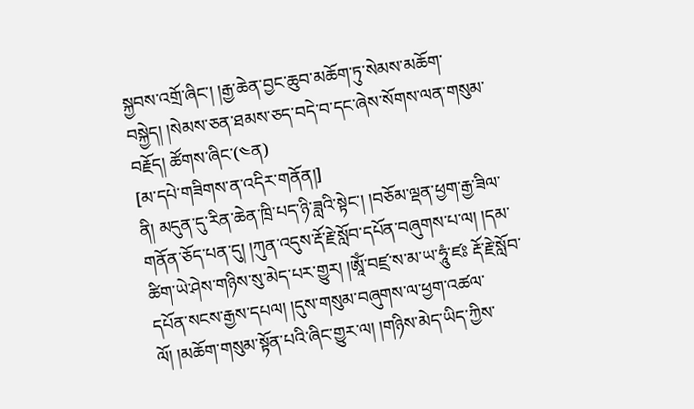སྐྱབས་འགྲོ་ཞིང་། །རྒྱ་ཆེན་བྱང་ཆུབ་མཆོག་ཏུ་སེམས་མཆོག་བསྐྱེད། །སེམས་ཅན་ཐམས་ཅད་བདེ་བ་དང་ཞེས་སོགས་ལན་གསུམ་བརྗོད། ཚོགས་ཞིང་(༤ན)
[མ་དཔེ་གཟིགས་ན་འདིར་གནོན།]
ནི། མདུན་དུ་རིན་ཆེན་ཁྲི་པད་ཉི་ཟླའི་སྟེང་། །བཅོམ་ལྡན་ཕྱག་རྒྱ་ཟིལ་གནོན་ཅོད་པན་དུ། །ཀུན་འདུས་རྡོ་རྗེ་སློབ་དཔོན་བཞུགས་པ་ལ། །དམ་ཚིག་ཡེ་ཤེས་གཉིས་སུ་མེད་པར་གྱུར། །ཨཱོཾ་བཛྲ་ས་མ་ཡ་ཧཱུཾ་ཛཿ རྡོ་རྗེ་སློབ་དཔོན་སངས་རྒྱས་དཔལ། །དུས་གསུམ་བཞུགས་ལ་ཕྱག་འཚལ་ལོ། །མཆོག་གསུམ་སྟོན་པའི་ཞིང་གྱུར་ལ། །གཉིས་མེད་ཡིད་ཀྱིས་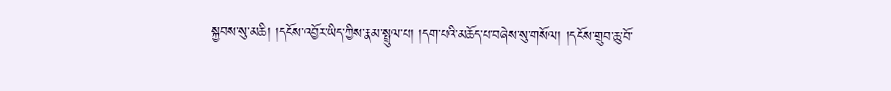སྐྱབས་སུ་མཆི། །དངོས་འབྱོར་ཡིད་ཀྱིས་རྣམ་སྤྲུལ་པ། །དག་པའི་མཆོད་པ་བཞེས་སུ་གསོལ། །དངོས་གྲུབ་ཆུ་བོ་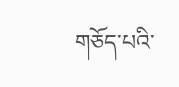གཅོད་པའི་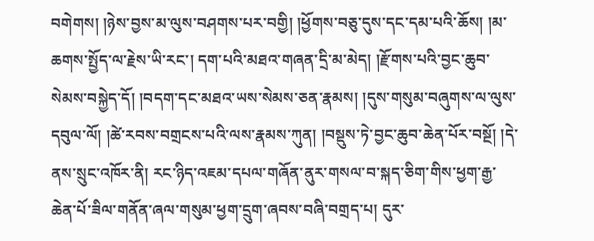བགེགས། །ཉེས་བྱས་མ་ལུས་བཤགས་པར་བགྱི། །ཕྱོགས་བཅུ་དུས་དང་དམ་པའི་ཆོས། །མ་ཆགས་སྤྱོད་ལ་རྗེས་ཡི་རང་། དག་པའི་མཐའ་གཞན་དྲི་མ་མེད། །རྫོགས་པའི་བྱང་ཆུབ་སེམས་བསྐྱེད་དོ། །བདག་དང་མཐའ་ཡས་སེམས་ཅན་རྣམས། །དུས་གསུམ་བཞུགས་ལ་ལུས་དབུལ་ལོ། །ཚེ་རབས་བགྲངས་པའི་ལས་རྣམས་ཀུན། །བསྡུས་ཏེ་བྱང་ཆུབ་ཆེན་པོར་བསྔོ། །དེ་ནས་སྲུང་འཁོར་ནི། རང་ཉིད་འཇམ་དཔལ་གཞོན་ནུར་གསལ་བ་སྐད་ཅིག་གིས་ཕྱག་རྒྱ་ཆེན་པོ་ཟིལ་གནོན་ཞལ་གསུམ་ཕྱག་དྲུག་ཞབས་བཞི་བགྲད་པ། དུར་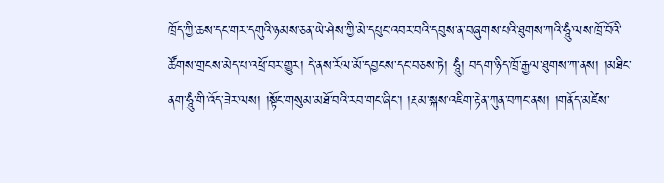ཁྲོད་ཀྱི་ཆས་དང་གར་དགུའི་ཉམས་ཅན་ཡེ་ཤེས་ཀྱི་མེ་དཔུང་འབར་བའི་དབུས་ན་བཞུགས་པའི་ཐུགས་ཀའི་ཧཱུཾ་ལས་ཁྲོ་བོའི་ཚོགས་གྲངས་མེད་པ་འཕྲོ་བར་གྱུར། དེ་ནས་རོལ་མོ་དབྱངས་དང་བཅས་ཏེ། ཧཱུཾ། བདག་ཉིད་ཁྲོ་རྒྱལ་ཐུགས་ཀ་ནས། །མཐིང་ནག་ཧཱུཾ་གི་འོད་ཟེར་ལས། །སྟོང་གསུམ་མཐོ་བའི་རབ་གང་ཞིང་། །རྔམ་སྐས་འཇིག་རྟེན་ཀུན་བཀང་ནས། །གནོད་མཛེས་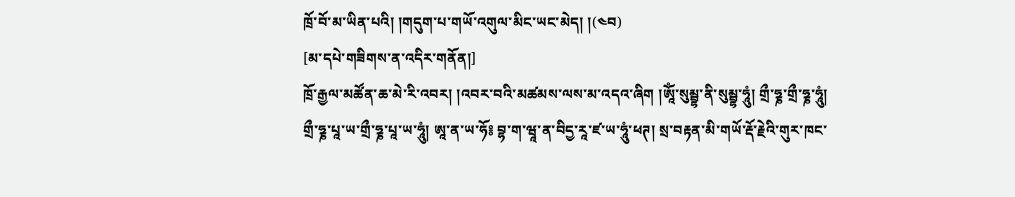ཁྲོ་བོ་མ་ཡིན་པའི། །གདུག་པ་གཡོ་འགུལ་མིང་ཡང་མེད། །(༤བ)
[མ་དཔེ་གཟིགས་ན་འདིར་གནོན།]
ཁྲོ་རྒྱལ་མཚོན་ཆ་མེ་རི་འབར། །འབར་བའི་མཚམས་ལས་མ་འདའ་ཞིག །ཨཱོཾ་སུམྦྷ་ནི་སུམྦྷ་ཧཱུཾ། གྲྀ་ཧྞ་གྲྀ་ཧྞ་ཧཱུཾ། གྲྀ་ཧྞ་པཱ་ཡ་གྲྀ་ཧྞ་པཱ་ཡ་ཧཱུཾ། ཨཱ་ན་ཡ་ཧོ༔ བྷ་ག་ཝཱ་ན་བིདྱ་རཱ་ཛ་ཡ་ཧཱུཾ་ཕཊ། སྲ་བརྟན་མི་གཡོ་རྡོ་རྗེའི་གུར་ཁང་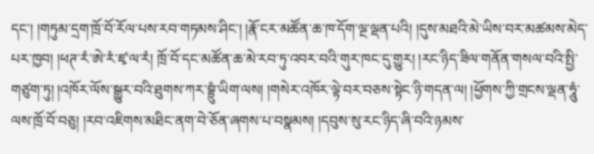དང་། །གཏུམ་དྲག་ཁྲོ་བོ་རོལ་པས་རབ་གཏམས་ཤིང་། །རྣོ་ངར་མཚོན་ཆ་ཁ་དོག་ལྔ་ལྡན་པའི། །དུས་མཐའི་མེ་ཡིས་བར་མཚམས་མེད་པར་ཁྱབ། །ཕཊ་རཾ་ཨེ་རཾ་ཛྭ་ལ་རཾ། ཁྲོ་བོ་དང་མཚོན་ཆ་མེ་རབ་ཏུ་འབར་བའི་གུར་ཁང་དུ་གྱུར། །རང་ཉིད་ཟིལ་གནོན་གསལ་བའི་སྤྱི་གཙུག་ཏུ། །འཁོར་ལོས་སྒྱུར་བའི་ཐུགས་ཀར་བྷྲུཾ་ཡིག་ལས། །གསེར་འཁོར་ལྟེ་བར་བཅས་སྟེང་ཉི་གདན་ལ། །ཕྱོགས་ཀྱི་གྲངས་ལྡན་ཧཱུཾ་ལས་ཁྲོ་བོ་བཅུ། །རབ་འཇིགས་མཐིང་ནག་བེ་ཅོན་ཞགས་པ་བསྣམས། །དབུས་སུ་རང་ཉིད་ཞི་བའི་ཉམས་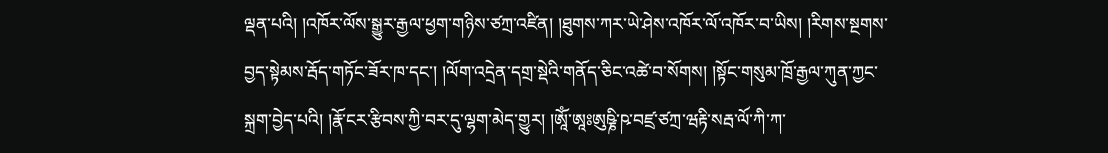ལྡན་པའི། །འཁོར་ལོས་སྒྱུར་རྒྱལ་ཕྱག་གཉིས་ཙཀྲ་འཛིན། །ཐུགས་ཀར་ཡེ་ཤེས་འཁོར་ལོ་འཁོར་བ་ཡིས། །རིགས་སྔགས་བྱད་སྟེམས་རྦོད་གཏོང་ཟོར་ཁ་དང་། །ལོག་འདྲེན་དགྲ་སྡེའི་གནོད་ཅིང་འཚེ་བ་སོགས། །སྟོང་གསུམ་ཁྲོ་རྒྱལ་ཀུན་ཀྱང་སྐྲག་བྱེད་པའི། །རྣོ་ངར་རྩིབས་ཀྱི་བར་དུ་ལྷག་མེད་གྱུར། །ཨཱོཾ་ཨཱཿཨུཥྞི་ཥ་བཛྲ་ཙཀྲ་ཝརྟི་སརྦ་ལོ་ཀི་ཀ་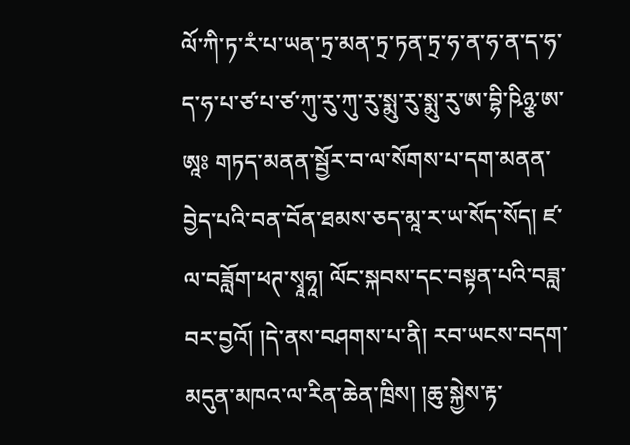ལོ་ཀི་ཏ་རཾ་པ་ཡན་ཏྲ་མན་ཏྲ་ཏན་ཏྲ་ཧ་ན་ཧ་ན་ད་ཧ་ད་ཧ་པ་ཙ་པ་ཙ་ཀུ་རུ་ཀུ་རུ་སྨུ་རུ་སྨུ་རུ་ཨ་བྷི་ཥིཉྩ་ཨ་ཨཱཿ གཏད་མནན་སྦྱོར་བ་ལ་སོགས་པ་དག་མནན་བྱེད་པའི་བན་བོན་ཐམས་ཅད་མཱ་ར་ཡ་སོད་སོད། ཛ་ལ་བཟློག་ཕཊ་སྭཱཧཱ། ལོང་སྐབས་དང་བསྟན་པའི་བཟླ་བར་བྱའོ། །དེ་ནས་བཤགས་པ་ནི། རབ་ཡངས་བདག་མདུན་མཁའ་ལ་རིན་ཆེན་ཁྲིས། །ཆུ་སྐྱེས་རྟ་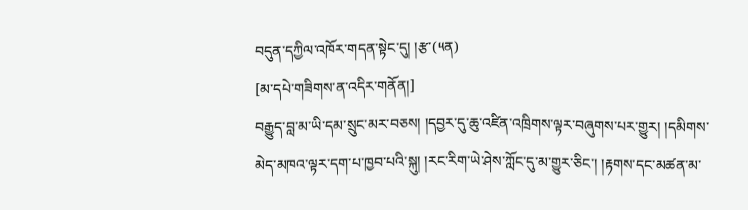བདུན་དཀྱིལ་འཁོར་གདན་སྟེང་དུ། །རྩ་(༥ན)
[མ་དཔེ་གཟིགས་ན་འདིར་གནོན།]
བརྒྱུད་བླ་མ་ཡི་དམ་སྲུང་མར་བཅས། །དབྱར་དུ་ཆུ་འཛིན་འཁྲིགས་ལྟར་བཞུགས་པར་གྱུར། །དམིགས་མེད་མཁའ་ལྟར་དག་པ་ཁྱབ་པའི་སྐུ། །རང་རིག་ཡེ་ཤེས་ཀློང་དུ་མ་གྱུར་ཅིང་། །རྟགས་དང་མཚན་མ་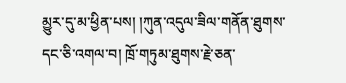མྱུར་དུ་མ་ཕྱིན་པས། །ཀུན་འདུལ་ཟིལ་གནོན་ཐུགས་དང་ཅི་འགལ་བ། ཁྲོ་གཏུམ་ཐུགས་རྗེ་ཅན་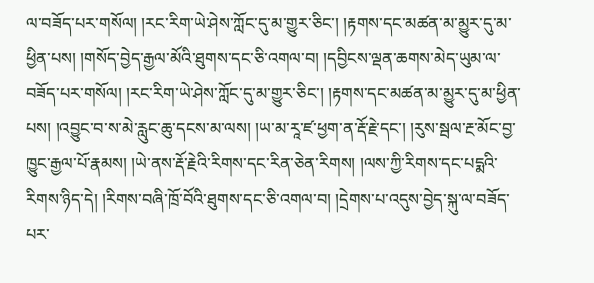ལ་བཟོད་པར་གསོལ། །རང་རིག་ཡེ་ཤེས་ཀློང་དུ་མ་གྱུར་ཅིང་། །རྟགས་དང་མཚན་མ་མྱུར་དུ་མ་ཕྱིན་པས། །གསོད་བྱེད་རྒྱལ་མོའི་ཐུགས་དང་ཅི་འགལ་བ། །དབྱིངས་ལྡན་ཆགས་མེད་ཡུམ་ལ་བཟོད་པར་གསོལ། །རང་རིག་ཡེ་ཤེས་ཀློང་དུ་མ་གྱུར་ཅིང་། །རྟགས་དང་མཚན་མ་མྱུར་དུ་མ་ཕྱིན་པས། །འབྱུང་བ་ས་མེ་རླུང་ཆུ་དངས་མ་ལས། །ཡ་མ་རཱ་ཛ་ཕྱག་ན་རྡོ་རྗེ་དང་། །རུས་སྦལ་རྔ་མོང་བྱ་ཁྱུང་རྒྱལ་པོ་རྣམས། །ཡེ་ནས་རྡོ་རྗེའི་རིགས་དང་རིན་ཅེན་རིགས། །ལས་ཀྱི་རིགས་དང་པདྨའི་རིགས་ཉིད་དེ། །རིགས་བཞི་ཁྲོ་བོའི་ཐུགས་དང་ཅི་འགལ་བ། །དྲེགས་པ་འདུས་བྱེད་སྐུ་ལ་བཟོད་པར་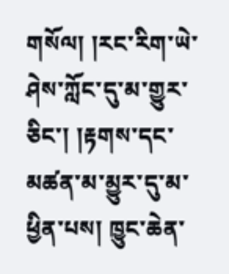གསོལ། །རང་རིག་ཡེ་ཤེས་ཀློང་དུ་མ་གྱུར་ཅིང་། །རྟགས་དང་མཚན་མ་མྱུར་དུ་མ་ཕྱིན་པས། ཁྱུང་ཆེན་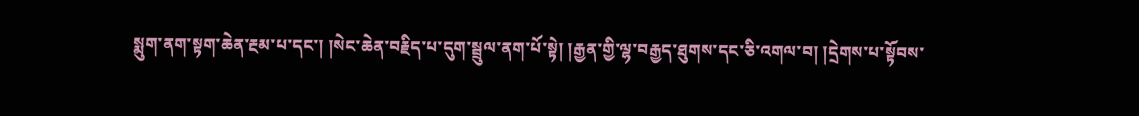སྨུག་ནག་སྟག་ཆེན་རྔམ་པ་དང་། །སེང་ཆེན་བརྗིད་པ་དུག་སྦྲུལ་ནག་པོ་སྟེ། །རྒྱན་གྱི་ལྷ་བརྒྱད་ཐུགས་དང་ཅི་འགལ་བ། །དྲེགས་པ་སྟོབས་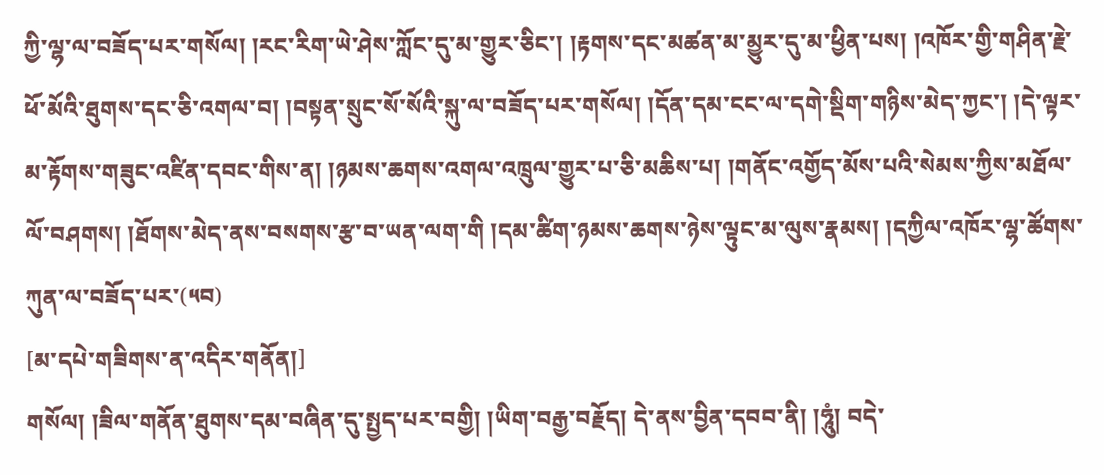ཀྱི་ལྷ་ལ་བཟོད་པར་གསོལ། །རང་རིག་ཡེ་ཤེས་ཀློང་དུ་མ་གྱུར་ཅིང་། །རྟགས་དང་མཚན་མ་མྱུར་དུ་མ་ཕྱིན་པས། །འཁོར་གྱི་གཤིན་རྗེ་ཕོ་མོའི་ཐུགས་དང་ཅི་འགལ་བ། །བསྟན་སྲུང་སོ་སོའི་སྐུ་ལ་བཟོད་པར་གསོལ། །དོན་དམ་ངང་ལ་དགེ་སྡིག་གཉིས་མེད་ཀྱང་། །དེ་ལྟར་མ་རྟོགས་གཟུང་འཛིན་དབང་གིས་ན། །ཉམས་ཆགས་འགལ་འཁྲུལ་གྱུར་པ་ཅི་མཆིས་པ། །གནོང་འགྱོད་མོས་པའི་སེམས་ཀྱིས་མཐོལ་ལོ་བཤགས། །ཐོགས་མེད་ནས་བསགས་རྩ་བ་ཡན་ལག་གི །དམ་ཚིག་ཉམས་ཆགས་ཉེས་ལྟུང་མ་ལུས་རྣམས། །དཀྱིལ་འཁོར་ལྷ་ཚོགས་ཀུན་ལ་བཟོད་པར་(༥བ)
[མ་དཔེ་གཟིགས་ན་འདིར་གནོན།]
གསོལ། །ཟིལ་གནོན་ཐུགས་དམ་བཞིན་དུ་སྤྱད་པར་བགྱི། །ཡིག་བརྒྱ་བརྗོད། དེ་ནས་བྱིན་དབབ་ནི། །ཧཱུཾ། བདེ་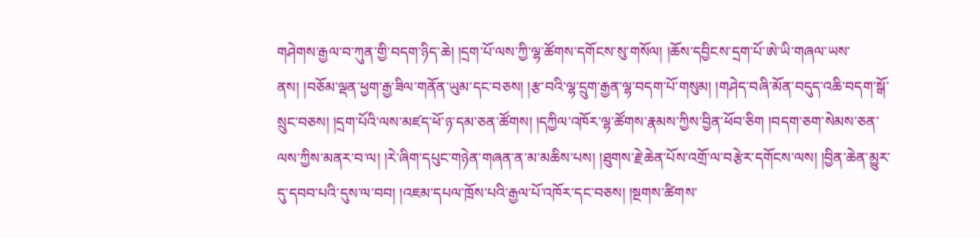གཤེགས་རྒྱལ་བ་ཀུན་གྱི་བདག་ཉིད་ཆེ། །དྲག་པོ་ལས་ཀྱི་ལྷ་ཚོགས་དགོངས་སུ་གསོལ། །ཆོས་དབྱིངས་དྲག་པོ་ཨེ་ཡི་གཞལ་ཡས་ནས། །བཅོམ་ལྡན་ཕྱག་རྒྱ་ཟིལ་གནོན་ཡུམ་དང་བཅས། །རྩ་བའི་ལྷ་དྲུག་རྒྱན་ལྷ་བདག་པོ་གསུམ། །གཤེད་བཞི་མོན་བདུད་འཆི་བདག་སྒོ་སྲུང་བཅས། །དྲག་པོའི་ལས་མཛད་ཕོ་ཉ་དམ་ཅན་ཚོགས། །དཀྱིལ་འཁོར་ལྷ་ཚོགས་རྣམས་ཀྱིས་བྱིན་ཕོབ་ཅིག །བདག་ཅག་སེམས་ཅན་ལས་ཀྱིས་མནར་བ་ལ། །རེ་ཞིག་དཔུང་གཉེན་གཞན་ན་མ་མཆིས་པས། །ཐུགས་རྗེ་ཆེན་པོས་འགྲོ་ལ་བརྩེར་དགོངས་ལས། །བྱིན་ཆེན་མྱུར་དུ་དབབ་པའི་དུས་ལ་བབ། །འཇམ་དཔལ་ཁྲོས་པའི་རྒྱལ་པོ་འཁོར་དང་བཅས། །སྔགས་ཚིགས་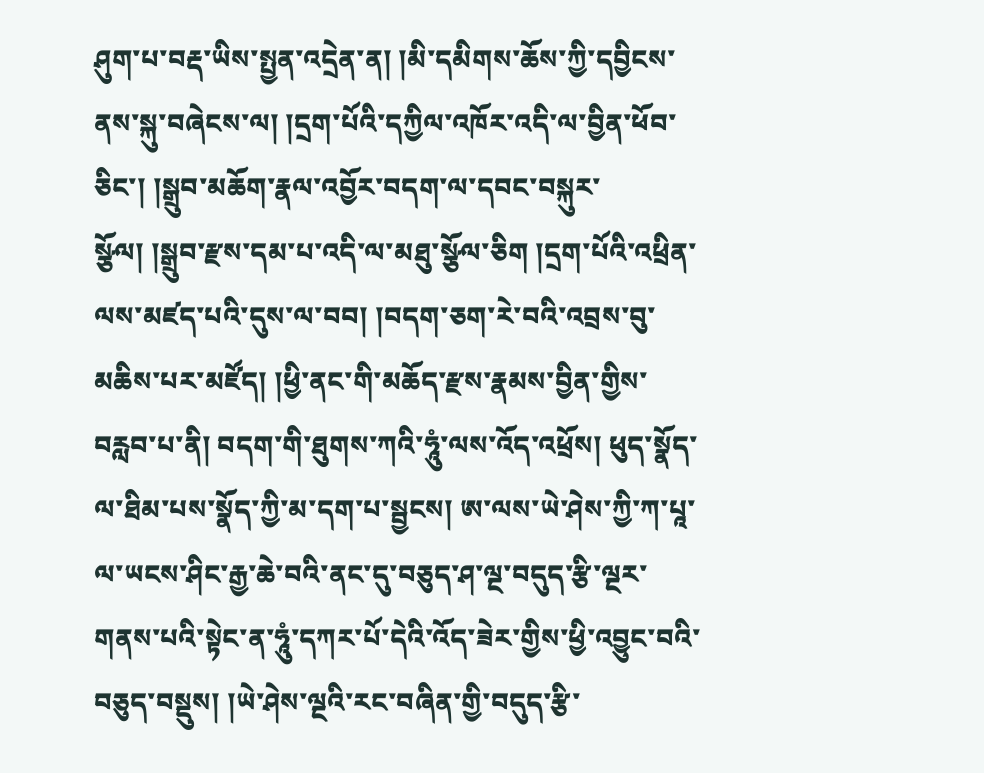ཤུག་པ་བརྡ་ཡིས་སྤྱན་འདྲེན་ན། །མི་དམིགས་ཆོས་ཀྱི་དབྱིངས་ནས་སྐུ་བཞེངས་ལ། །དྲག་པོའི་དཀྱིལ་འཁོར་འདི་ལ་བྱིན་ཕོབ་ཅིང་། །སྒྲུབ་མཆོག་རྣལ་འབྱོར་བདག་ལ་དབང་བསྐུར་སྩོལ། །སྒྲུབ་རྫས་དམ་པ་འདི་ལ་མཐུ་སྩོལ་ཅིག །དྲག་པོའི་འཕྲིན་ལས་མཛད་པའི་དུས་ལ་བབ། །བདག་ཅག་རེ་བའི་འབྲས་བུ་མཆིས་པར་མཛོད། །ཕྱི་ནང་གི་མཆོད་རྫས་རྣམས་བྱིན་གྱིས་བརླབ་པ་ནི། བདག་གི་ཐུགས་ཀའི་ཧཱུཾ་ལས་འོད་འཕྲོས། ཕུད་སྣོད་ལ་ཐིམ་པས་སྣོད་ཀྱི་མ་དག་པ་སྦྱངས། ཨ་ལས་ཡེ་ཤེས་ཀྱི་ཀ་པཱ་ལ་ཡངས་ཤིང་རྒྱ་ཆེ་བའི་ནང་དུ་བཅུད་ཤ་ལྔ་བདུད་རྩི་ལྔར་གནས་པའི་སྟེང་ན་ཧཱུཾ་དཀར་པོ་དེའི་འོད་ཟེར་གྱིས་ཕྱི་འབྱུང་བའི་བཅུད་བསྡུས། །ཡེ་ཤེས་ལྔའི་རང་བཞིན་གྱི་བདུད་རྩི་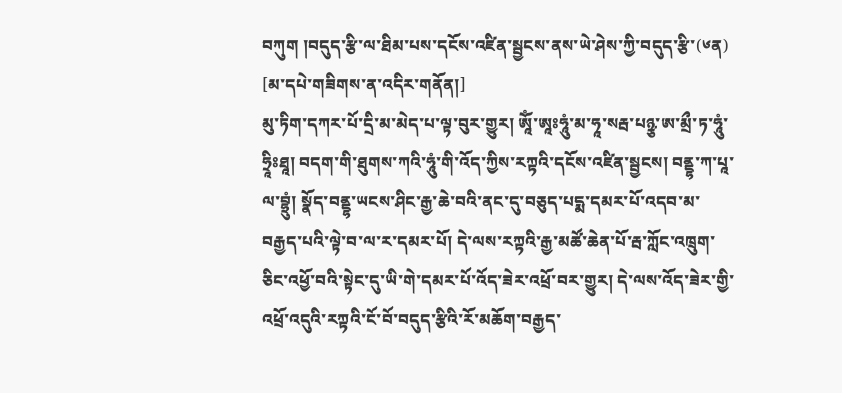བཀུག །བདུད་རྩི་ལ་ཐིམ་པས་དངོས་འཛིན་སྦྱངས་ནས་ཡེ་ཤེས་ཀྱི་བདུད་རྩི་(༦ན)
[མ་དཔེ་གཟིགས་ན་འདིར་གནོན།]
མུ་ཏིག་དཀར་པོ་དྲི་མ་མེད་པ་ལྟ་བུར་གྱུར། ཨཱོཾ་ཨཱཿཧཱུཾ་མ་ཧཱ་སརྦ་པཉྩ་ཨ་མྲྀ་ཏ་ཧཱུཾ་ཧྲཱིཿཐཱ། བདག་གི་ཐུགས་ཀའི་ཧཱུཾ་གི་འོད་ཀྱིས་རཀྟའི་དངོས་འཛིན་སྦྱངས། བནྡྷ་ཀ་པཱ་ལ་བྷྲུཾ། སྣོད་བནྡྷ་ཡངས་ཤིང་རྒྱ་ཆེ་བའི་ནང་དུ་བཅུད་པདྨ་དམར་པོ་འདབ་མ་བརྒྱད་པའི་ལྟེ་བ་ལ་ར་དམར་པོ། དེ་ལས་རཀྟའི་རྒྱ་མཚོ་ཆེན་པོ་རྦ་ཀློང་འཁྲུག་ཅིང་འཕྱོ་བའི་སྟེང་དུ་ཡི་གེ་དམར་པོ་འོད་ཟེར་འཕྲོ་བར་གྱུར། དེ་ལས་འོད་ཟེར་གྱི་འཕྲོ་འདུའི་རཀྟའི་ངོ་བོ་བདུད་རྩིའི་རོ་མཆོག་བརྒྱད་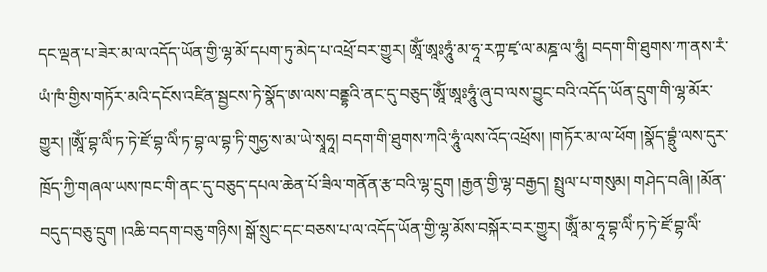དང་ལྡན་པ་ཟེར་མ་ལ་འདོད་ཡོན་གྱི་ལྷ་མོ་དཔག་ཏུ་མེད་པ་འཕྲོ་བར་གྱུར། ཨཱོཾ་ཨཱཿཧཱུཾ་མ་ཧཱ་རཀྟ་ཛྭ་ལ་མཎྜ་ལ་ཧཱུཾ། བདག་གི་ཐུགས་ཀ་ནས་རཾ་ཡཾ་ཁཾ་གྱིས་གཏོར་མའི་དངོས་འཛིན་སྦྱངས་ཏེ་སྣོད་ཨ་ལས་བནྡྷའི་ནང་དུ་བཅུད་ཨཱོཾ་ཨཱཿཧཱུཾ་ཞུ་བ་ལས་བྱུང་བའི་འདོད་ཡོན་དྲུག་གི་ལྷ་མོར་གྱུར། །ཨཱོཾ་བྷ་ལིཾ་ཏ་ཏེ་ཛོ་བྷ་ལིཾ་ཏ་བྷ་ལ་བྷ་ཏི་གུཧྱ་ས་མ་ཡེ་སྭཱཧཱ། བདག་གི་ཐུགས་ཀའི་ཧཱུཾ་ལས་འོད་འཕྲོས། །གཏོར་མ་ལ་ཕོག །སྣོད་བྷྲུཾ་ལས་དུར་ཁྲོད་ཀྱི་གཞལ་ཡས་ཁང་གི་ནང་དུ་བཅུད་དཔལ་ཆེན་པོ་ཟིལ་གནོན་རྩ་བའི་ལྷ་དྲུག །རྒྱན་གྱི་ལྷ་བརྒྱད། སྤྲུལ་པ་གསུམ། གཤེད་བཞི། །མོན་བདུད་བཅུ་དྲུག །འཆི་བདག་བཅུ་གཉིས། སྒོ་སྲུང་དང་བཅས་པ་ལ་འདོད་ཡོན་གྱི་ལྷ་མོས་བསྐོར་བར་གྱུར། ཨཱོཾ་མ་ཧཱ་བྷ་ལིཾ་ཏ་ཏེ་ཛོ་བྷ་ལིཾ་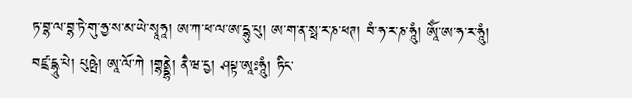ཏ་བྷ་ལ་བྷ་ཏེ་གུ་ཧྱ་ས་མ་ཡེ་སྭཱཧཱ། ཨ་ཀ་ཕ་ལ་ཨ་དྷུ་པུ། ཨ་ག་ན་སྥ་ར་ཎ་ཕཊ། བཾ་ཧ་ར་ཎ་ཧཱུཾ། ཨཱོཾ་ཨ་ཧ་ར་ཧཱུཾ། བཛྲ་དྷཱུ་པེ། པུཥྤེ། ཨཱ་ལོ་ཀེ །གྷནྡྷེ། ནཻ་ཝ་དྱ། ཤཔྟ་ཨཱཿཧཱུཾ། ཏིང་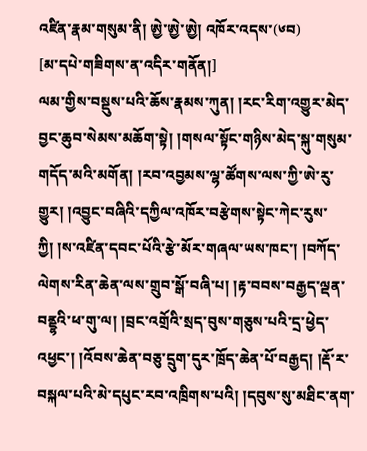འཛིན་རྣམ་གསུམ་ནི། ཨྱེ་ཨྱེ་ཨྱེ། འཁོར་འདས་(༦བ)
[མ་དཔེ་གཟིགས་ན་འདིར་གནོན།]
ལམ་གྱིས་བསྡུས་པའི་ཆོས་རྣམས་ཀུན། །རང་རིག་འགྱུར་མེད་བྱང་ཆུབ་སེམས་མཆོག་སྟེ། །གསལ་སྟོང་གཉིས་མེད་སྐུ་གསུམ་གདོད་མའི་མགོན། །རབ་འབྱམས་ལྷ་ཚོགས་ལས་ཀྱི་ཨེ་རུ་གྱུར། །འབྱུང་བཞིའི་དཀྱིལ་འཁོར་བརྩེགས་སྟེང་ཀེང་རུས་ཀྱི། །ས་འཛིན་དབང་པོའི་རྩེ་མོར་གཞལ་ཡས་ཁང་། །བཀོད་ལེགས་རིན་ཆེན་ལས་གྲུབ་སྒོ་བཞི་པ། །རྟ་བབས་བརྒྱད་ལྡན་བནྡྷའི་ཕ་གུ་ལ། །བྲང་འགྲོའི་སྲད་བུས་གཅུས་པའི་དྲ་ཕྱེད་འཕྱང་། །འོབས་ཆེན་བཅུ་དྲུག་དུར་ཁྲོད་ཆེན་པོ་བརྒྱད། །རྡོ་ར་བསྐལ་པའི་མེ་དཔུང་རབ་འཁྲིགས་པའི། །དབུས་སུ་མཐིང་ནག་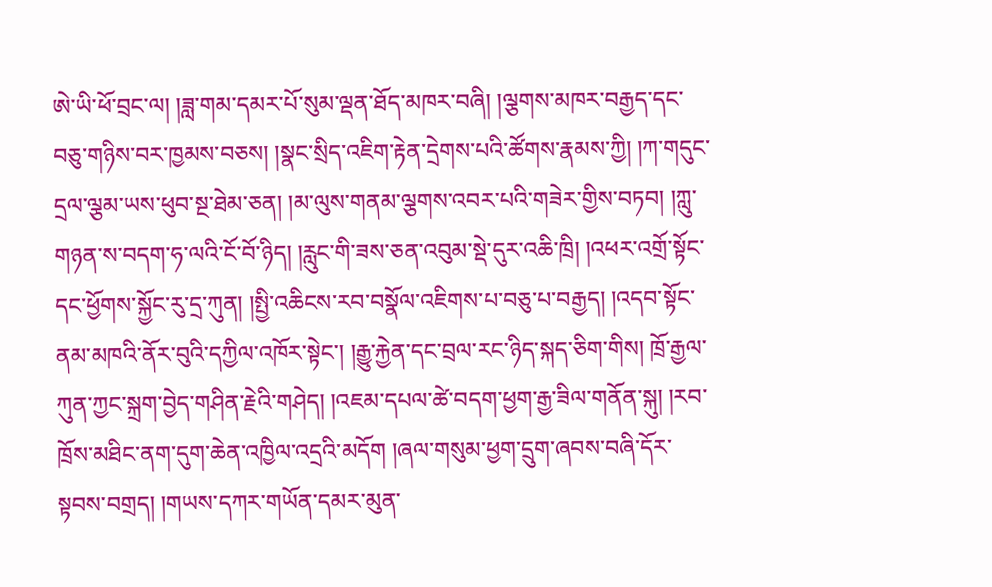ཨེ་ཡི་ཕོ་བྲང་ལ། །ཟླ་གམ་དམར་པོ་སུམ་ལྡན་ཐོད་མཁར་བཞི། །ལྕགས་མཁར་བརྒྱད་དང་བཅུ་གཉིས་བར་ཁྱམས་བཅས། །སྣང་སྲིད་འཇིག་རྟེན་དྲེགས་པའི་ཚོགས་རྣམས་ཀྱི། །ཀ་གདུང་དྲལ་ལྕམ་ཡས་ཕུབ་སྔ་ཐེམ་ཅན། །མ་ལུས་གནམ་ལྕགས་འབར་པའི་གཟེར་གྱིས་བཏབ། །ཀླུ་གཉན་ས་བདག་ཧ་ལའི་ངོ་བོ་ཉིད། །རླུང་གི་ཟས་ཅན་འབུམ་སྡེ་དུར་འཆི་ཁྲི། །འཕར་འགྲོ་སྟོང་དང་ཕྱོགས་སྐྱོང་རུ་དྲ་ཀུན། །སྤྱི་འཆིངས་རབ་བསྣོལ་འཇིགས་པ་བཅུ་པ་བརྒྱད། །འདབ་སྟོང་ནམ་མཁའི་ནོར་བུའི་དཀྱིལ་འཁོར་སྟེང་། །རྒྱུ་རྐྱེན་དང་བྲལ་རང་ཉིད་སྐད་ཅིག་གིས། ཁྲོ་རྒྱལ་ཀུན་ཀྱང་སྐྲག་བྱེད་གཤིན་རྗེའི་གཤེད། །འཇམ་དཔལ་ཚེ་བདག་ཕྱག་རྒྱ་ཟིལ་གནོན་སྐུ། །རབ་ཁྲོས་མཐིང་ནག་དུག་ཆེན་འཁྱིལ་འདྲའི་མདོག །ཞལ་གསུམ་ཕྱག་དྲུག་ཞབས་བཞི་དོར་སྟབས་བགྲད། །གཡས་དཀར་གཡོན་དམར་མུན་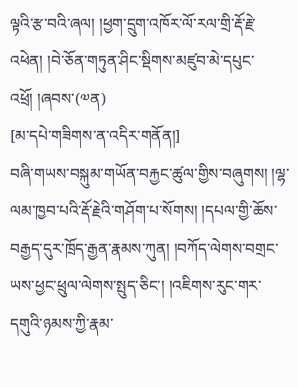ལྟའི་རྩ་བའི་ཞལ། །ཕྱག་དྲུག་འཁོར་ལོ་རལ་གྲི་རྡོ་རྗེ་འཕེན། །བེ་ཅོན་གཏུན་ཤིང་སྡིགས་མཛུབ་མེ་དཔུང་འཕྲོ། །ཞབས་(༧ན)
[མ་དཔེ་གཟིགས་ན་འདིར་གནོན།]
བཞི་གཡས་བསྐུམ་གཡོན་བརྐྱང་ཚུལ་གྱིས་བཞུགས། །ལྷ་ལམ་ཁྱབ་པའི་རྡོ་རྗེའི་གཤོག་པ་སོགས། །དཔལ་གྱི་ཆོས་བརྒྱད་དུར་ཁྲོད་རྒྱན་རྣམས་ཀུན། །བཀོད་ལེགས་བགྲང་ཡས་ཕྱང་ཕྲུལ་ལེགས་སྤུད་ཅིང་། །འཇིགས་རུང་གར་དགུའི་ཉམས་ཀྱི་རྣམ་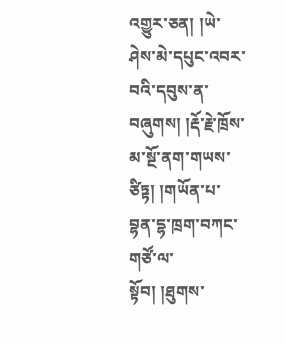འགྱུར་ཅན། །ཡེ་ཤེས་མེ་དཔུང་འབར་བའི་དབུས་ན་བཞུགས། །རྡོ་རྗེ་ཁྲོས་མ་སྔོ་ནག་གཡས་ཙིཏྟ། །གཡོན་པ་བྷན་དྷ་ཁྲག་བཀང་གཙོ་ལ་སྟོབ། །ཐུགས་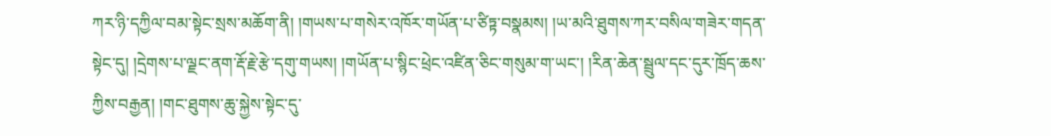ཀར་ཉི་དཀྱིལ་བམ་སྟེང་སྲས་མཆོག་ནི། །གཡས་པ་གསེར་འཁོར་གཡོན་པ་ཙིཏྟ་བསྣམས། །ཡ་མའི་ཐུགས་ཀར་བསིལ་གཟེར་གདན་སྟེང་དུ། །དྲེགས་པ་ལྗང་ནག་རྡོ་རྗེ་རྩེ་དགུ་གཡས། །གཡོན་པ་སྙིང་ཕྲེང་འཛིན་ཅིང་གསུམ་ག་ཡང་། །རིན་ཆེན་སྦྲུལ་དང་དུར་ཁྲོད་ཆས་ཀྱིས་བརྒྱན། །གང་ཐུགས་ཆུ་སྐྱེས་སྟེང་དུ་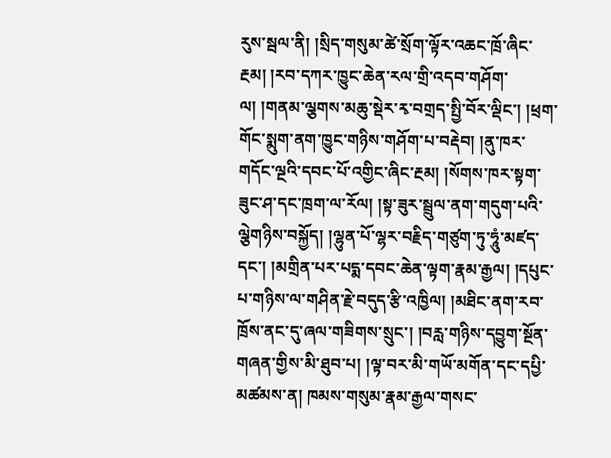རུས་སྦལ་ནི། །སྲིད་གསུམ་ཚེ་སྲོག་ལྟོར་འཆང་ཁྲོ་ཞིང་རྔམ། །རབ་དཀར་ཁྱུང་ཆེན་རལ་གྲི་འདབ་གཤོག་ལ། །གནམ་ལྕགས་མཆུ་སྡེར་རྭ་བགྲད་སྤྱི་བོར་ལྡིང་། །ཕྲག་གོང་སྨུག་ནག་ཁྱུང་གཉིས་གཤོག་པ་བརྡེབ། །ནུ་ཁར་གདོང་ལྔའི་དབང་པོ་འགྱིང་ཞིང་རྔམ། །སོགས་ཁར་སྟག་ཟུང་ཤ་དང་ཁྲག་ལ་རོལ། །སྟ་ཟུར་སྦྲུལ་ནག་གདུག་པའི་ལྕེགཉིས་བསྐྱོད། །ལྷུན་པོ་ལྷར་བརྗིད་གཙུག་ཏུ་ཧཱུཾ་མཛད་དང་། །མགྲིན་པར་པདྨ་དབང་ཆེན་ལྟག་རྣམ་རྒྱལ། །དཔུང་པ་གཉིས་ལ་གཤིན་རྗེ་བདུད་རྩི་འཁྱིལ། །མཐིང་ནག་རབ་ཁྲོས་ནང་དུ་ཞལ་གཟིགས་སྲུང་། །བརླ་གཉིས་དབྱུག་སྔོན་གཞན་གྱིས་མི་ཐུབ་པ། །ལྟ་བར་མི་གཡོ་མགོན་དང་དཔྱི་མཚམས་ན། ཁམས་གསུམ་རྣམ་རྒྱལ་གསང་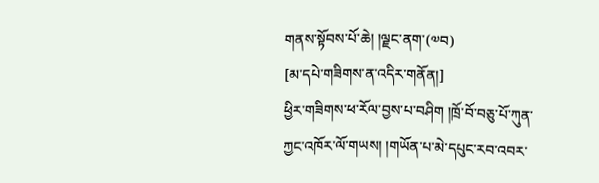གནས་སྟོབས་པོ་ཆེ། །ལྗང་ནག་(༧བ)
[མ་དཔེ་གཟིགས་ན་འདིར་གནོན།]
ཕྱིར་གཟིགས་ཕ་རོལ་བྱས་པ་བཤིག །ཁྲོ་བོ་བཅུ་པོ་ཀུན་ཀྱང་འཁོར་ལོ་གཡས། །གཡོན་པ་མེ་དཔུང་རབ་འབར་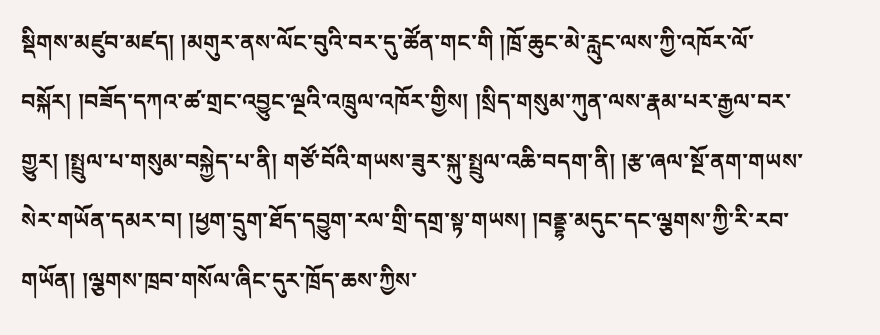སྡིགས་མཛུབ་མཛད། །མགུར་ནས་ལོང་བུའི་བར་དུ་ཚོན་གང་གི །ཁྲོ་ཆུང་མེ་རླུང་ལས་ཀྱི་འཁོར་ལོ་བསྐོར། །བཟོད་དཀའ་ཚ་གྲང་འབྱུང་ལྔའི་འཁྲུལ་འཁོར་གྱིས། །སྲིད་གསུམ་ཀུན་ལས་རྣམ་པར་རྒྱལ་བར་གྱུར། །སྤྲུལ་པ་གསུམ་བསྐྱེད་པ་ནི། གཙོ་བོའི་གཡས་ཟུར་སྐུ་སྤྲུལ་འཆི་བདག་ནི། །རྩ་ཞལ་སྔོ་ནག་གཡས་སེར་གཡོན་དམར་བ། །ཕྱག་དྲུག་ཐོད་དབྱུག་རལ་གྲི་དགྲ་སྟ་གཡས། །བནྡྷ་མདུང་དང་ལྕགས་ཀྱི་རི་རབ་གཡོན། །ལྕགས་ཁྲབ་གསོལ་ཞིང་དུར་ཁྲོད་ཆས་ཀྱིས་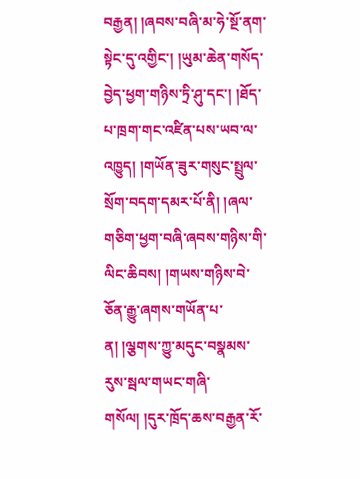བརྒྱན། །ཞབས་བཞི་མ་ཧེ་སྔོ་ནག་སྟེང་དུ་འགྱིང་། །ཡུམ་ཆེན་གསོད་བྱེད་ཕྱག་གཉིས་ཏྲི་ཤུ་དང་། །ཐོད་པ་ཁྲག་གང་འཛིན་པས་ཡབ་ལ་འཁྱུད། །གཡོན་ཟུར་གསུང་སྤྲུལ་སྲོག་བདག་དམར་པོ་ནི། །ཞལ་གཅིག་ཕྱག་བཞི་ཞབས་གཉིས་གི་ལིང་ཆིབས། །གཡས་གཉིས་བེ་ཅོན་རྒྱུ་ཞགས་གཡོན་པ་ན། །ལྕགས་ཀྱུ་མདུང་བསྣམས་རུས་སྦལ་གཡང་གཞི་གསོལ། །དུར་ཁྲོད་ཆས་བརྒྱན་རོ་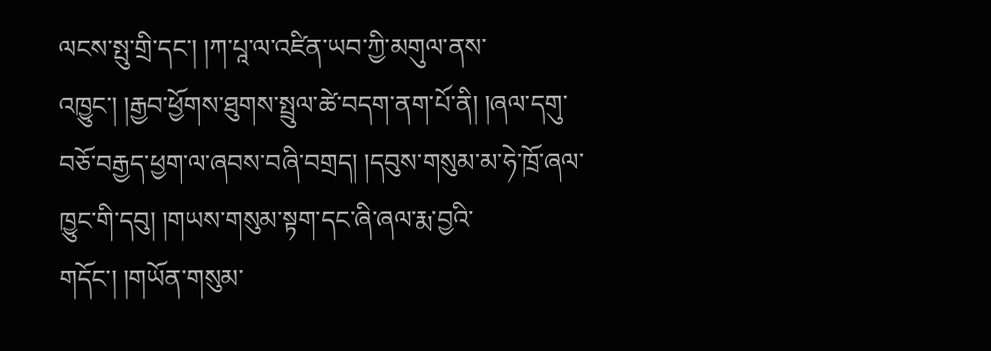ལངས་སྤུ་གྲི་དང་། །ཀ་པཱ་ལ་འཛིན་ཡབ་ཀྱི་མགུལ་ནས་འཁྱུང་། །རྒྱབ་ཕྱོགས་ཐུགས་སྤྲུལ་ཚེ་བདག་ནག་པོ་ནི། །ཞལ་དགུ་བཅོ་བརྒྱད་ཕྱག་ལ་ཞབས་བཞི་བགྲད། །དབུས་གསུམ་མ་ཧེ་ཁྲོ་ཞལ་ཁྱུང་གི་དབུ། །གཡས་གསུམ་སྟག་དང་ཞི་ཞལ་རྨ་བྱའི་གདོང་། །གཡོན་གསུམ་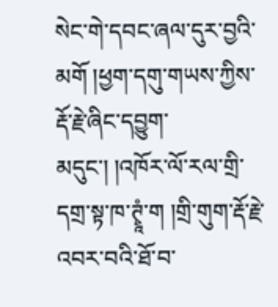སེང་གེ་དབང་ཞལ་དུར་བྱའི་མགོ །ཕྱག་དགུ་གཡས་ཀྱིས་རྡོ་རྗེ་ཞིང་དབྱུག་མདུང་། །འཁོར་ལོ་རལ་གྲི་དགྲ་སྟ་ཁ་ཊྭཱཾ་ག །གྲི་གུག་རྡོ་རྗེ་འབར་བའི་ཐོ་བ་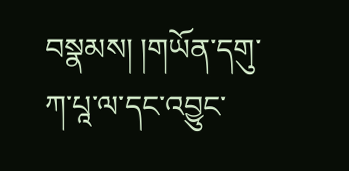བསྣམས། །གཡོན་དགུ་ཀ་པཱ་ལ་དང་འབྱུང་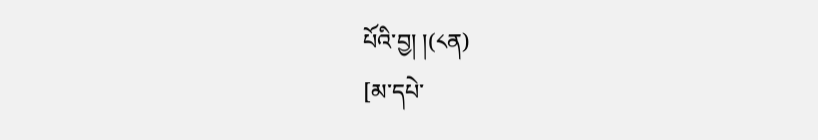པོའི་བྱ། །(༨ན)
[མ་དཔེ་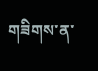གཟིགས་ན་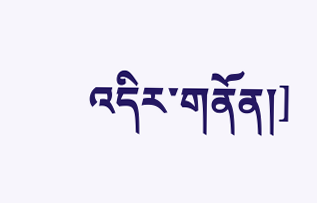འདིར་གནོན།]